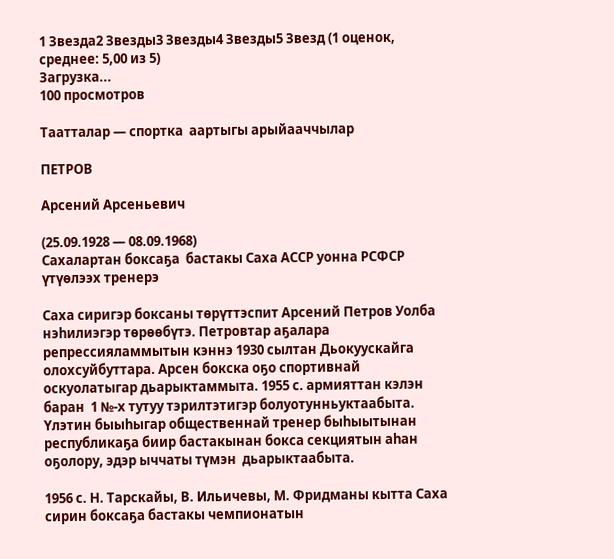1 Звезда2 Звезды3 Звезды4 Звезды5 Звезд (1 оценок, среднее: 5,00 из 5)
Загрузка...
100 просмотров

Таатталар — спортка  аартыгы арыйааччылар

ПЕТРОВ

Арсений Арсеньевич

(25.09.1928 — 08.09.1968)
Сахалартан боксаҕа  бастакы Саха АССР уонна РСФСР үтүөлээх тренерэ

Саха сиригэр боксаны төрүттэспит Арсений Петров Уолба нэһилиэгэр төрөөбүтэ. Петровтар аҕалара репрессияламмытын кэннэ 1930 сылтан Дьокуускайга олохсуйбуттара. Арсен бокска оҕо спортивнай оскуолатыгар дьарыктаммыта. 1955 с. армияттан кэлэн баран  1 №-х тутуу тэрилтэтигэр болуотунньуктаабыта. Үлэтин быыһыгар общественнай тренер быһыытынан республикаҕа биир бастакынан бокса секциятын аһан оҕолору, эдэр ыччаты түмэн  дьарыктаабыта.

1956 с. Н. Тарскайы, В. Ильичевы, М. Фридманы кытта Саха сирин боксаҕа бастакы чемпионатын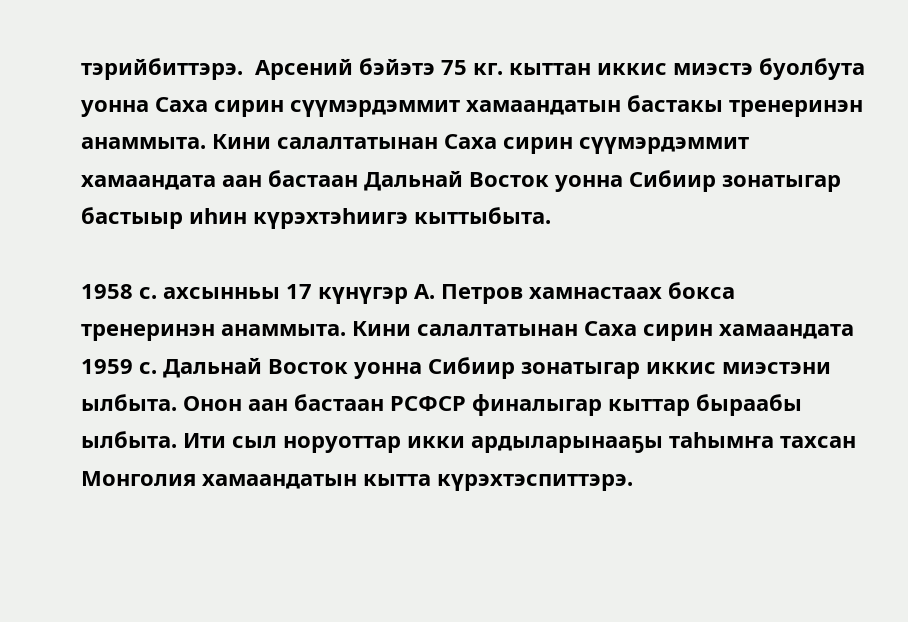тэрийбиттэрэ.  Арсений бэйэтэ 75 кг. кыттан иккис миэстэ буолбута уонна Саха сирин сүүмэрдэммит хамаандатын бастакы тренеринэн анаммыта. Кини салалтатынан Саха сирин сүүмэрдэммит хамаандата аан бастаан Дальнай Восток уонна Сибиир зонатыгар бастыыр иһин күрэхтэһиигэ кыттыбыта.

1958 с. ахсынньы 17 күнүгэр А. Петров хамнастаах бокса тренеринэн анаммыта. Кини салалтатынан Саха сирин хамаандата 1959 с. Дальнай Восток уонна Сибиир зонатыгар иккис миэстэни ылбыта. Онон аан бастаан РСФСР финалыгар кыттар быраабы ылбыта. Ити сыл норуоттар икки ардыларынааҕы таһымҥа тахсан Монголия хамаандатын кытта күрэхтэспиттэрэ.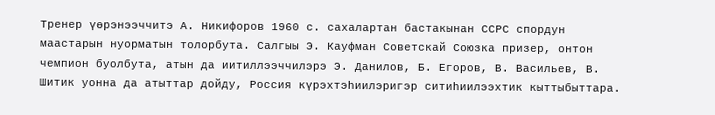Тренер үөрэнээччитэ А. Никифоров 1960 с. сахалартан бастакынан ССРС спордун маастарын нуорматын толорбута. Салгыы Э. Кауфман Советскай Союзка призер, онтон чемпион буолбута, атын да иитиллээччилэрэ Э. Данилов, Б. Егоров, В. Васильев, В. Шитик уонна да атыттар дойду, Россия күрэхтэһиилэригэр ситиһиилээхтик кыттыбыттара.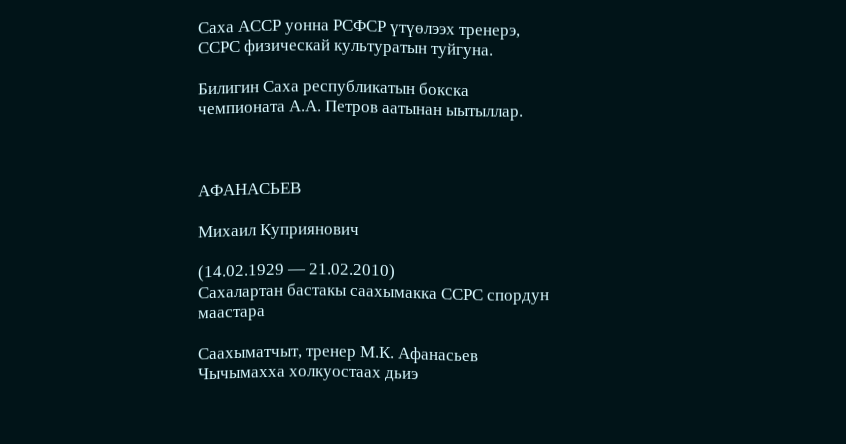Саха АССР уонна РСФСР үтүөлээх тренерэ, ССРС физическай культуратын туйгуна.

Билигин Саха республикатын бокска чемпионата А.А. Петров аатынан ыытыллар.



АФАНАСЬЕВ

Михаил Куприянович

(14.02.1929 — 21.02.2010)
Сахалартан бастакы саахымакка ССРС спордун маастара

Саахыматчыт, тренер М.К. Афанасьев Чычымахха холкуостаах дьиэ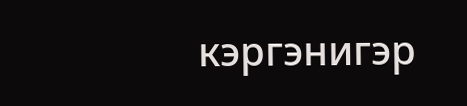кэргэнигэр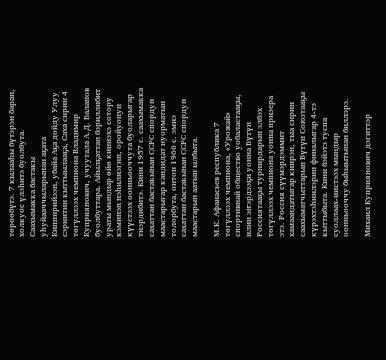төрөөбүтэ. 7 кылааһы бүтэрэн баран, холкуос үлэһитэ буолбута. Саахымакка бастакы уһуйааччыларынан аҕата Киппирийээн, убайа Аҕа дойду Улуу сэриитин кыттыылааҕа, Саха сирин 4 төгүллээх чемпиона Владимир Куприянович, учуутала А.Д. Баланов буолбуттара. Айылҕаттан бэриллибит ураты мындыр өйө киниэхэ сотору кэминэн нэһилиэгин, оройуонун күүстээх оонньооччута буоларыгар тиэрдибитэ. Кини 1957 с. саахымакка сахаттан бастакынан ССРС спордун маастарыгар кандидат нуорматын толорбута, онтон 1966 с. эмиэ сахаттан бастакынан ССРС спордун маастарын аатын ылбыта.

М.К. Афанасьев республика 7 төгүллээх чемпиона, «Урожай» спортивнай общество уобаластааҕы, илин эҥэрдээҕи уонна Бүтүн Россиятааҕы турнирдарын элбэх төгүллээх чемпиона уонна призера этэ. Россия сүүмэрдэммит хамаандатыгар киирэн, тыа сирин саахыматчыттарын Бүтүн Союзтааҕы күрэхтэһиилэрин финалыгар 4-тэ кыттыбыта. Кини бэйэтэ туспа суоллаах-иистээх мындыр оонньооччу быһыытынан биллэрэ.

Михаил Куприянович дэгиттэр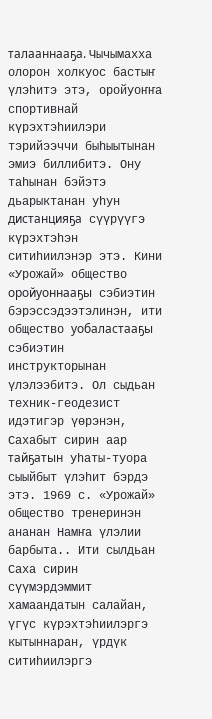талааннааҕа. Чычымахха олорон холкуос бастыҥ үлэһитэ этэ, оройуоҥҥа спортивнай күрэхтэһиилэри тэрийээччи быһыытынан эмиэ биллибитэ. Ону таһынан бэйэтэ дьарыктанан уһун дистанцияҕа сүүрүүгэ күрэхтэһэн ситиһиилэнэр этэ. Кини «Урожай» общество оройуоннааҕы сэбиэтин бэрэссэдээтэлинэн, ити общество уобаластааҕы сэбиэтин инструкторынан үлэлээбитэ. Ол сыдьан техник-геодезист идэтигэр үөрэнэн, Сахабыт сирин аар тайҕатын уһаты-туора сыыйбыт үлэһит бэрдэ этэ. 1969 с. «Урожай» общество тренеринэн ананан Намҥа үлэлии барбыта.. Ити сылдьан Саха сирин сүүмэрдэммит хамаандатын салайан, үгүс күрэхтэһиилэргэ кытыннаран, үрдүк ситиһиилэргэ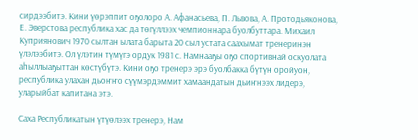сирдээбитэ. Кини үөрэппит оҕолоро А. Афанасьева, П. Львова, А. Протодьяконова, Е. Эверстова республика хас да төгүллээх чемпионнара буолбуттара. Михаил Куприянович 1970 сылтан ылата барыта 20 сыл устата саахымат тренеринэн үлэлээбитэ. Ол үлэтин түмүгэ ордук 1981 с. Намнааҕы оҕо спортивнай оскуолата аһыллыаҕыттан көстүбүтэ. Кини оҕо тренерэ эрэ буолбакка бүтүн оройуон, республика улахан дьоҥҥо сүүмэрдэммит хамаандатын дьиҥнээх лидерэ, уларыйбат капитана этэ.

Саха Республикатын үтүөлээх тренерэ, Нам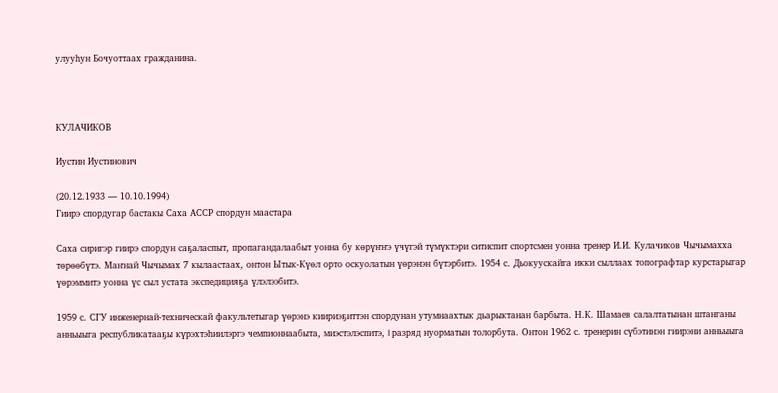улууһун Бочуоттаах гражданина.



КУЛАЧИКОВ

Иустин Иустинович

(20.12.1933 — 10.10.1994)
Гиирэ спордугар бастакы Саха АССР спордун маастара

Саха сиригэр гиирэ спордун саҕаласпыт, пропагандалаабыт уонна бу көрүҥҥэ үчүгэй түмүктэри ситиспит спортсмен уонна тренер И.И. Кулачиков Чычымахха төрөөбүтэ. Маҥнай Чычымах 7 кылаастаах, онтон Ытык-Күөл орто оскуолатын үөрэнэн бүтэрбитэ. 1954 с. Дьокуускайга икки сыллаах топографтар курстарыгар үөрэммитэ уонна үс сыл устата экспедицияҕа үлэлээбитэ.

1959 с. СГУ инженернай-техническай факультетыгар үөрэнэ киириэҕиттэн спордунан утумнаахтык дьарыктанан барбыта. Н.К. Шамаев салалтатынан штанганы анньыыга республикатааҕы күрэхтэһиилэргэ чемпионнаабыта, миэстэлэспитэ, I разряд нуорматын толорбута. Онтон 1962 с. тренерин сүбэтинэн гиирэни анньыыга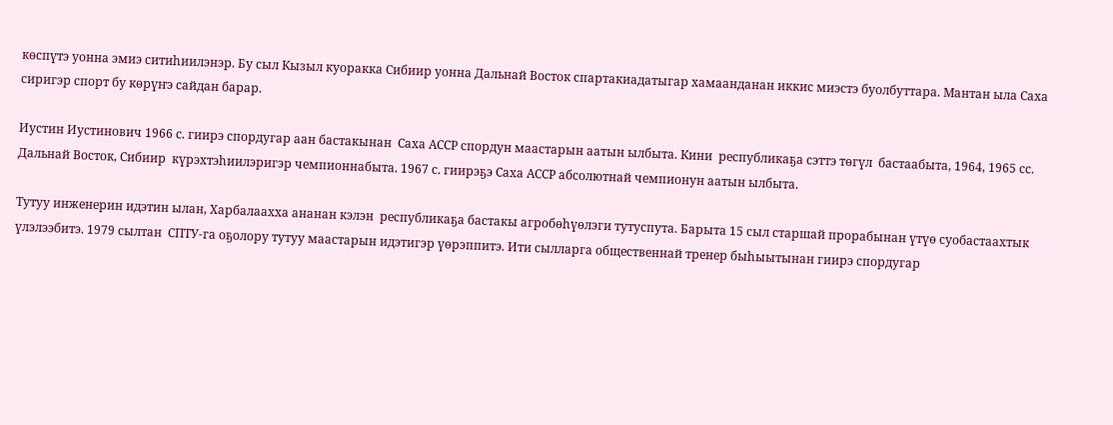көспүтэ уонна эмиэ ситиһиилэнэр. Бу сыл Кызыл куоракка Сибиир уонна Дальнай Восток спартакиадатыгар хамаанданан иккис миэстэ буолбуттара. Мантан ыла Саха сиригэр спорт бу көрүҥэ сайдан барар.

Иустин Иустинович 1966 с. гиирэ спордугар аан бастакынан  Саха АССР спордун маастарын аатын ылбыта. Кини  республикаҕа сэттэ төгүл  бастаабыта, 1964, 1965 сс. Дальнай Восток, Сибиир  күрэхтэһиилэригэр чемпионнабыта. 1967 с. гиирэҕэ Саха АССР абсолютнай чемпионун аатын ылбыта.

Тутуу инженерин идэтин ылан, Харбалаахха ананан кэлэн  республикаҕа бастакы агробөһүөлэги тутуспута. Барыта 15 сыл старшай прорабынан үтүө суобастаахтык үлэлээбитэ. 1979 сылтан  СПТУ-га оҕолору тутуу маастарын идэтигэр үөрэппитэ. Ити сылларга общественнай тренер быһыытынан гиирэ спордугар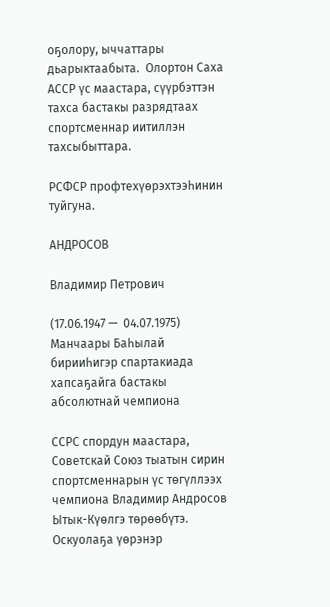оҕолору, ыччаттары дьарыктаабыта.  Олортон Саха АССР үс маастара, сүүрбэттэн тахса бастакы разрядтаах спортсменнар иитиллэн тахсыбыттара.

РСФСР профтехүөрэхтээһинин туйгуна.

АНДРОСОВ

Владимир Петрович

(17.06.1947 —  04.07.1975)
Манчаары Баһылай бирииһигэр cпартакиада хапсаҕайга бастакы  абсолютнай чемпиона

ССРС спордун маастара, Советскай Союз тыатын сирин спортсменнарын үс төгүллээх чемпиона Владимир Андросов Ытык-Күөлгэ төрөөбүтэ. Оскуолаҕа үөрэнэр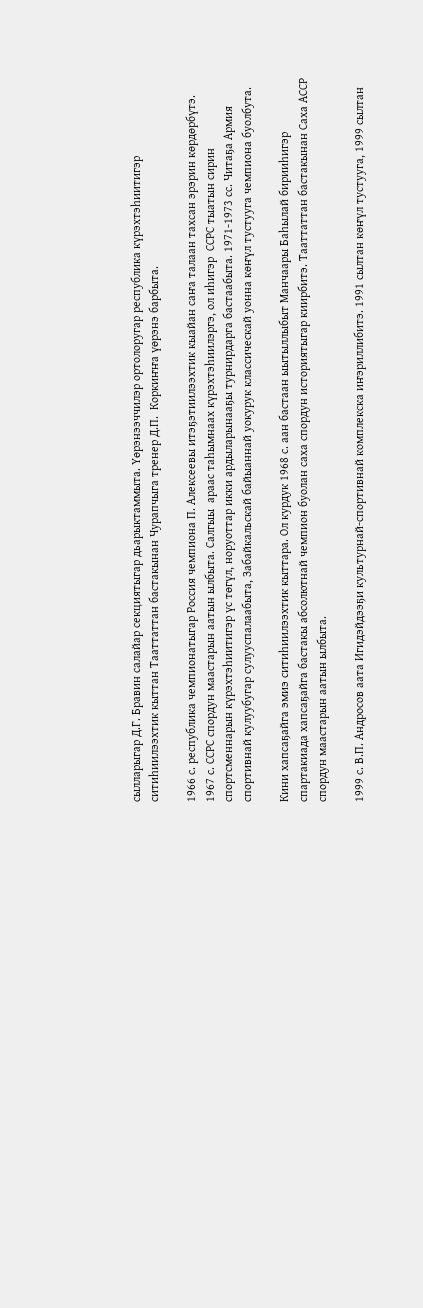сылларыгар Д.Г. Бравин салайар секциятыгар дьарыктаммыта. Үөрэнээччилэр ортолоругар республика күрэхтэһиитигэр ситиһиилээхтик кыттан Тааттаттан бастакынан Чурапчыга тренер Д.П.  Коркиҥҥа үөрэнэ барбыта.

1966 с. республика чемпионатыгар Россия чемпиона П. Алексеевы итэҕэтиилээхтик кыайан саҥа талаан тахсан эрэрин көрдөрбүтэ. 1967 с. ССРС спордун маастарын аатын ылбыта. Салгыы  араас таһымнаах күрэхтэһиилэргэ, ол иһигэр  ССРС тыатын сирин спортсменнарын күрэхтэһиитигэр үс төгүл, норуоттар икки ардыларынааҕы турнирдарга бастаабыта. 1971-1973 сс. Читаҕа Армия спортивнай кулуубугар сулууспалаабыта, Забайкальскай байыаннай уокурук классическай уонна көҥүл тустууга чемпиона буолбута.

Кини хапсаҕайга эмиэ ситиһиилээхтик кыттара. Ол курдук 1968 с. аан бастаан ыытыллыбыт Манчаары Баһылай бирииһигэр спартакиада хапсаҕайга бастакы абсолютнай чемпион буолан саха спордун историятыгар киирбитэ. Тааттаттан бастакынан Саха АССР спордун маастарын аатын ылбыта.

1999 с. В.П. Андросов аата Игидэйдээҕи культурнай-спортивнай комплекска иҥэриллибитэ. 1991 сылтан көҥүл тустууга, 1999 сылтан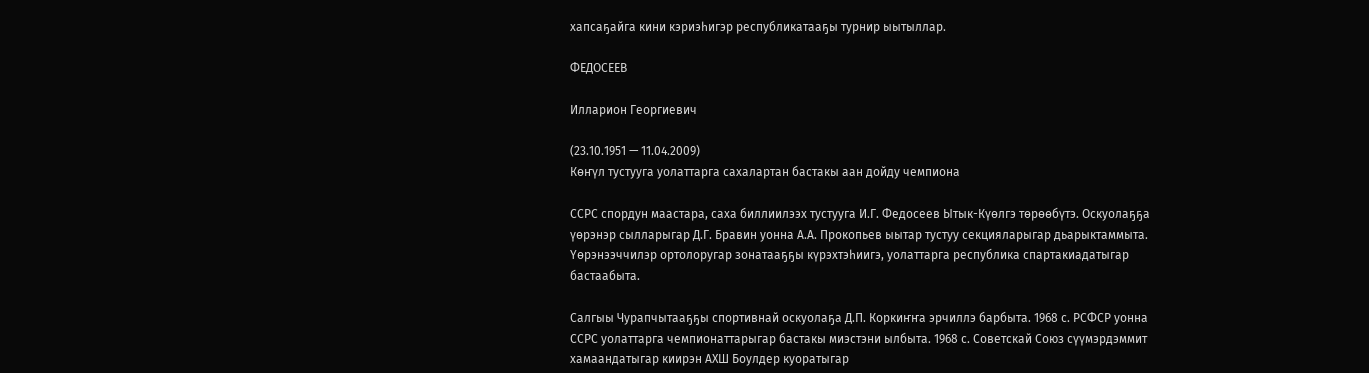хапсаҕайга кини кэриэһигэр республикатааҕы турнир ыытыллар.

ФЕДОСЕЕВ

Илларион Георгиевич

(23.10.1951 — 11.04.2009)
Көҥүл тустууга уолаттарга сахалартан бастакы аан дойду чемпиона

ССРС спордун маастара, саха биллиилээх тустууга И.Г. Федосеев Ытык-Күөлгэ төрөөбүтэ. Оскуолаҕҕа үөрэнэр сылларыгар Д.Г. Бравин уонна А.А. Прокопьев ыытар тустуу секцияларыгар дьарыктаммыта. Үөрэнээччилэр ортолоругар зонатааҕҕы күрэхтэһиигэ, уолаттарга республика спартакиадатыгар бастаабыта.

Салгыы Чурапчытааҕҕы спортивнай оскуолаҕа Д.П. Коркиҥҥа эрчиллэ барбыта. 1968 с. РСФСР уонна ССРС уолаттарга чемпионаттарыгар бастакы миэстэни ылбыта. 1968 с. Советскай Союз сүүмэрдэммит хамаандатыгар киирэн АХШ Боулдер куоратыгар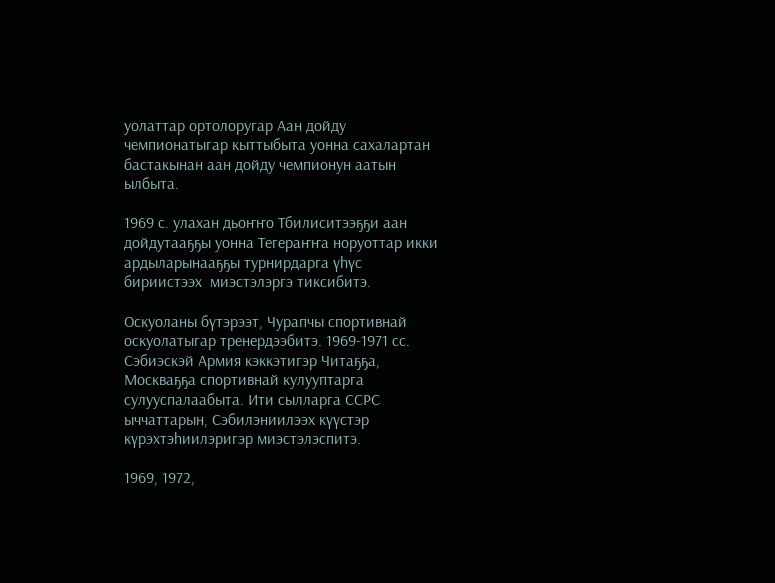уолаттар ортолоругар Аан дойду чемпионатыгар кыттыбыта уонна сахалартан бастакынан аан дойду чемпионун аатын ылбыта.

1969 с. улахан дьоҥҥо Тбилиситээҕҕи аан дойдутааҕҕы уонна Тегераҥҥа норуоттар икки ардыларынааҕҕы турнирдарга үһүс бириистээх  миэстэлэргэ тиксибитэ.

Оскуоланы бүтэрээт, Чурапчы спортивнай оскуолатыгар тренердээбитэ. 1969-1971 сс. Сэбиэскэй Армия кэккэтигэр Читаҕҕа, Москваҕҕа спортивнай кулууптарга сулууспалаабыта. Ити сылларга ССРС ыччаттарын, Сэбилэниилээх күүстэр күрэхтэһиилэригэр миэстэлэспитэ.

1969, 1972,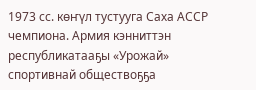1973 сс. көҥүл тустууга Саха АССР чемпиона. Армия кэнниттэн республикатааҕы «Урожай» спортивнай обществоҕҕа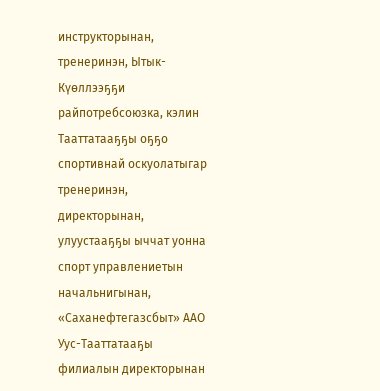инструкторынан, тренеринэн, Ытык-Күөллээҕҕи райпотребсоюзка, кэлин Тааттатааҕҕы оҕҕо спортивнай оскуолатыгар тренеринэн, директорынан, улуустааҕҕы ыччат уонна спорт управлениетын начальнигынан, «Саханефтегазсбыт» ААО Уус-Тааттатааҕы филиалын директорынан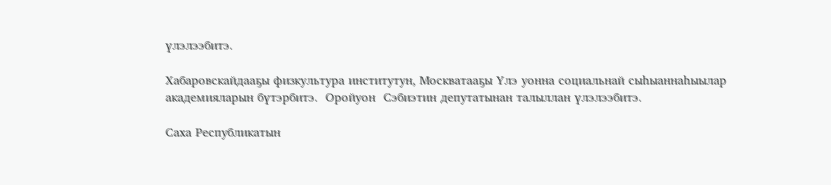үлэлээбитэ.

Хабаровскайдааҕы физкультура институтун, Москватааҕы Үлэ уонна социальнай сыһыаннаһыылар академияларын бүтэрбитэ.  Оройуон  Сэбиэтин депутатынан талыллан үлэлээбитэ.

Саха Республикатын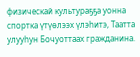физическай культураҕҕа уонна спортка үтүөлээх үлэһитэ, Таатта улууһун Бочуоттаах гражданина.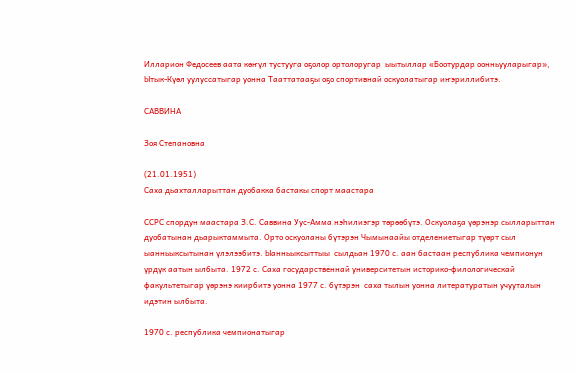Илларион Федосеев аата көҥүл тустууга оҕолор ортолоругар  ыытыллар «Боотурдар оонньууларыгар», Ытык-Күөл уулуссатыгар уонна Тааттатааҕы оҕо спортивнай оскуолатыгар иҥэриллибитэ.

САВВИНА

Зоя Степановна

(21.01.1951)
Саха дьахталларыттан дуобакка бастакы спорт маастара

ССРС спордун маастара З.С. Саввина Уус-Амма нэһилиэгэр төрөөбүтэ. Оскуолаҕа үөрэнэр сылларыттан дуобатынан дьарыктаммыта. Орто оскуоланы бүтэрэн Чымынаайы отделениетыгар түөрт сыл ыанньыксытынан үлэлээбитэ. Ыанньыксыттыы  сылдьан 1970 с. аан бастаан республика чемпионун үрдүк аатын ылбыта. 1972 с. Саха государственнай университетын историко-филологическай факультетыгар үөрэнэ киирбитэ уонна 1977 с. бүтэрэн  саха тылын уонна литературатын учууталын идэтин ылбыта.

1970 с. республика чемпионатыгар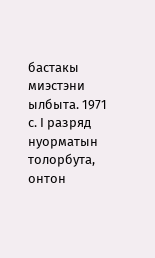бастакы миэстэни ылбыта. 1971 с. I разряд нуорматын толорбута, онтон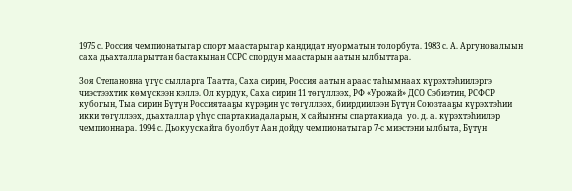1975 с. Россия чемпионатыгар спорт маастарыгар кандидат нуорматын толорбута. 1983 с. А. Аргуновалыын саха дьахталларыттан бастакынан ССРС спордун маастарын аатын ылбыттара.

Зоя Степановна үгүс сылларга Таатта, Саха сирин, Россия аатын араас таһымнаах күрэхтэһиилэргэ чиэстээхтик көмүскээн кэллэ. Ол курдук, Саха сирин 11 төгүллээх, РФ «Урожай» ДСО Сэбиэтин, РСФСР кубогын, Тыа сирин Бүтүн Россиятааҕы күрэҕин үс төгүллээх, биирдиилээн Бүтүн Союзтааҕы күрэхтэһии икки төгүллээх, дьахталлар үһүс спартакиадаларын, X сайыҥҥы спартакиада  уо. д. а. күрэхтэһиилэр чемпионнара. 1994 с. Дьокуускайга буолбут Аан дойду чемпионатыгар 7-с миэстэни ылбыта, Бүтүн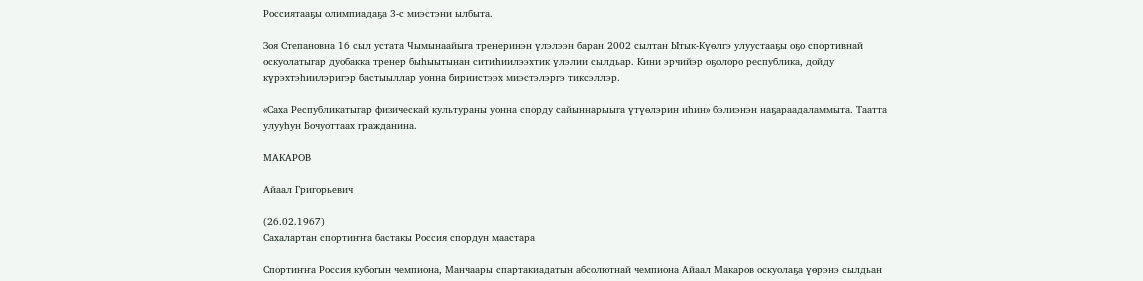Россиятааҕы олимпиадаҕа 3-с миэстэни ылбыта.

Зоя Степановна 16 сыл устата Чымынаайыга тренеринэн үлэлээн баран 2002 сылтан Ытык-Күөлгэ улуустааҕы оҕо спортивнай оскуолатыгар дуобакка тренер быһыытынан ситиһиилээхтик үлэлии сылдьар. Кини эрчийэр оҕолоро республика, дойду күрэхтэһиилэригэр бастыыллар уонна бириистээх миэстэлэргэ тиксэллэр.

«Саха Республикатыгар физическай культураны уонна спорду сайыннарыыга үтүөлэрин иһин» бэлиэнэн наҕараадаламмыта. Таатта улууһун Бочуоттаах гражданина.

МАКАРОВ

Айаал Григорьевич

(26.02.1967)
Сахалартан спортиҥҥа бастакы Россия спордун маастара

Спортиҥҥа Россия кубогын чемпиона, Манчаары спартакиадатын абсолютнай чемпиона Айаал Макаров оскуолаҕа үөрэнэ сылдьан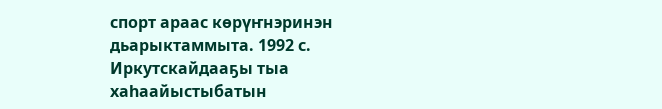спорт араас көрүҥнэринэн дьарыктаммыта. 1992 с. Иркутскайдааҕы тыа хаһаайыстыбатын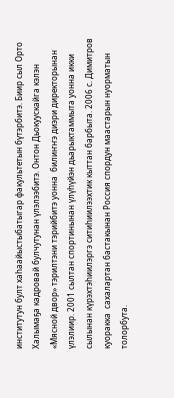институтун булт хаһаайыстыбатыгар факультетын бүтэрбитэ. Биир сыл Орто Халымаҕа кадровай булчутунан үлэлээбитэ. Онтон Дьокуускайга кэлэн «Мясной двор» тэрилтэни тэрийбитэ уонна  билиҥҥэ диэри директорынан үлэлиир. 2001 сылтан спортинынан үлүһүйэн дьарыктаммыта уонна икки сылынан күрэхтэһиилэргэ ситиһиилээхтик кыттан барбыта. 2006 с. Димитров куоракка  сахалартан бастакынан Россия спордун маастарын нуорматын толорбута.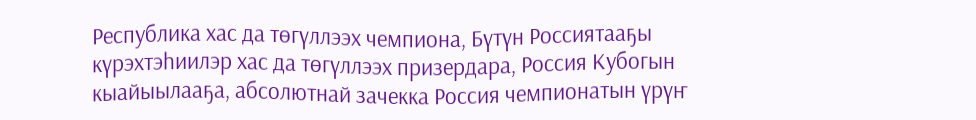Республика хас да төгүллээх чемпиона, Бүтүн Россиятааҕы күрэхтэһиилэр хас да төгүллээх призердара, Россия Кубогын кыайыылааҕа, абсолютнай зачекка Россия чемпионатын үрүҥ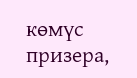көмүс призера,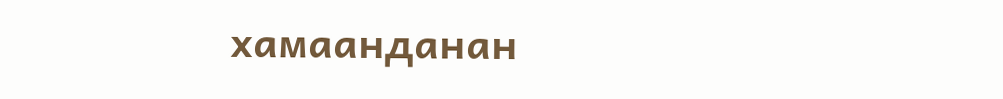хамаанданан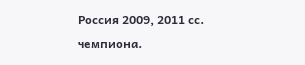Россия 2009, 2011 сс. чемпиона.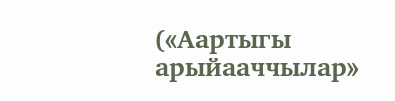(«Аартыгы арыйааччылар»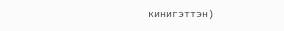кинигэттэн)